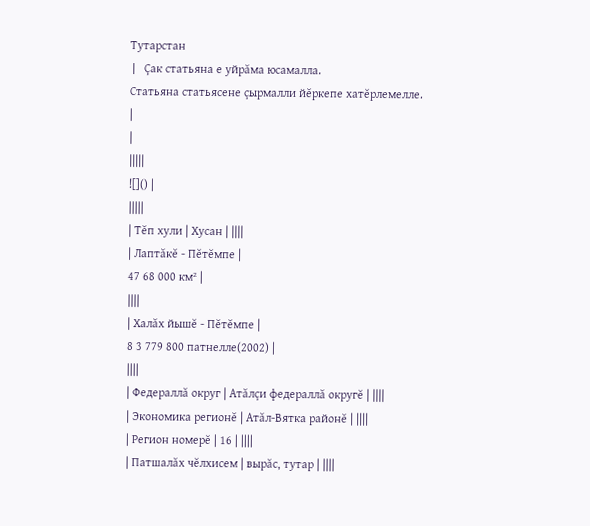Тутарстан
| Çак статьяна е уйрăма юсамалла.
Статьяна статьясене çырмалли йĕркепе хатĕрлемелле.
|
|
|||||
![]() |
|||||
| Тĕп хули | Хусан | ||||
| Лаптăкĕ - Пĕтĕмпе |
47 68 000 км² |
||||
| Халăх йышĕ - Пĕтĕмпе |
8 3 779 800 патнелле(2002) |
||||
| Федераллă округ | Атăлçи федераллă округĕ | ||||
| Экономика регионĕ | Атăл-Вятка районĕ | ||||
| Регион номерĕ | 16 | ||||
| Патшалăх чĕлхисем | вырăс, тутар | ||||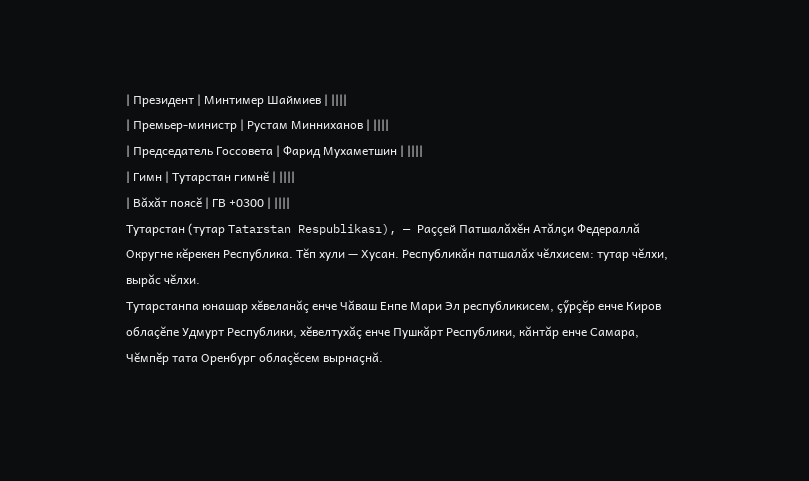| Президент | Минтимер Шаймиев | ||||
| Премьер-министр | Рустам Минниханов | ||||
| Председатель Госсовета | Фарид Мухаметшин | ||||
| Гимн | Тутарстан гимнĕ | ||||
| Вăхăт поясĕ | ГВ +0300 | ||||
Тутарстан (тутар Tatarstan Respublikası), — Раççей Патшалăхĕн Атăлçи Федераллă Округне кĕрекен Республика. Тĕп хули — Хусан. Республикăн патшалăх чĕлхисем: тутар чĕлхи, вырăс чĕлхи.
Тутарстанпа юнашар хĕвеланăç енче Чăваш Енпе Мари Эл республикисем, çӳрçĕр енче Киров облаçĕпе Удмурт Республики, хĕвелтухăç енче Пушкăрт Республики, кăнтăр енче Самара, Чĕмпĕр тата Оренбург облаçĕсем вырнаçнă.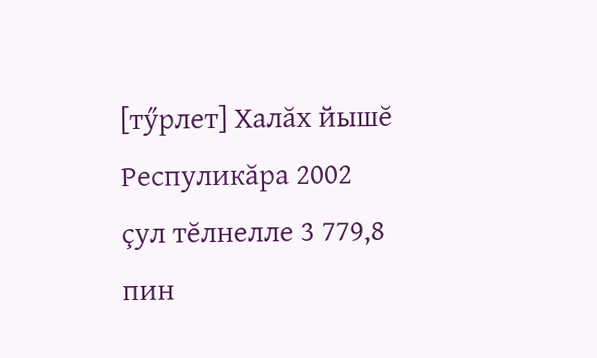[тӳрлет] Халăх йышĕ
Респуликăра 2002 çул тĕлнелле 3 779,8 пин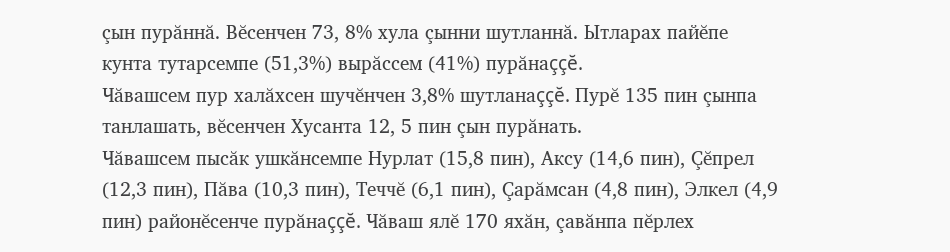çын пурăннă. Вĕсенчен 73, 8% хула çынни шутланнă. Ытларах пайĕпе кунта тутарсемпе (51,3%) вырăссем (41%) пурăнаççĕ.
Чăвашсем пур халăхсен шучĕнчен 3,8% шутланаççĕ. Пурĕ 135 пин çынпа танлашать, вĕсенчен Хусанта 12, 5 пин çын пурăнать.
Чăвашсем пысăк ушкăнсемпе Нурлат (15,8 пин), Аксу (14,6 пин), Çĕпрел (12,3 пин), Пăва (10,3 пин), Теччĕ (6,1 пин), Çарăмсан (4,8 пин), Элкел (4,9 пин) районĕсенче пурăнаççĕ. Чăваш ялĕ 170 яхăн, çавăнпа пĕрлех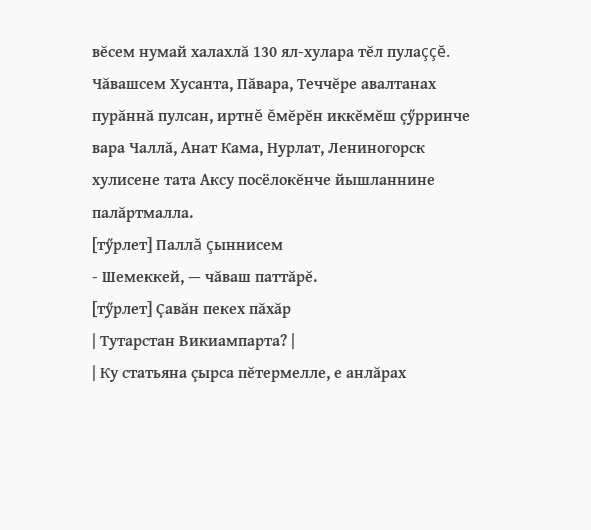вĕсем нумай халахлă 130 ял-хулара тĕл пулаççĕ.
Чăвашсем Хусанта, Пăвара, Теччĕре авалтанах пурăннă пулсан, иртнĕ ĕмĕрĕн иккĕмĕш çӳрринче вара Чаллă, Анат Кама, Нурлат, Лениногорск хулисене тата Аксу посёлокĕнче йышланнине палăртмалла.
[тӳрлет] Паллă çыннисем
- Шемеккей, — чăваш паттăрĕ.
[тӳрлет] Çавăн пекех пăхăр
| Тутарстан Викиампарта? |
| Ку статьяна çырса пĕтермелле, е анлăрах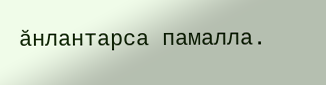ăнлантарса памалла.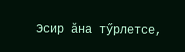Эсир ăна тӳрлетсе,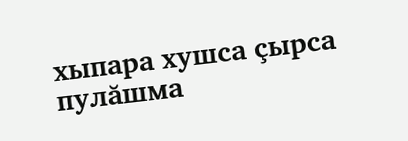хыпара хушса çырса пулăшма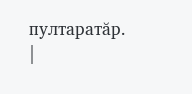пултаратăр. |